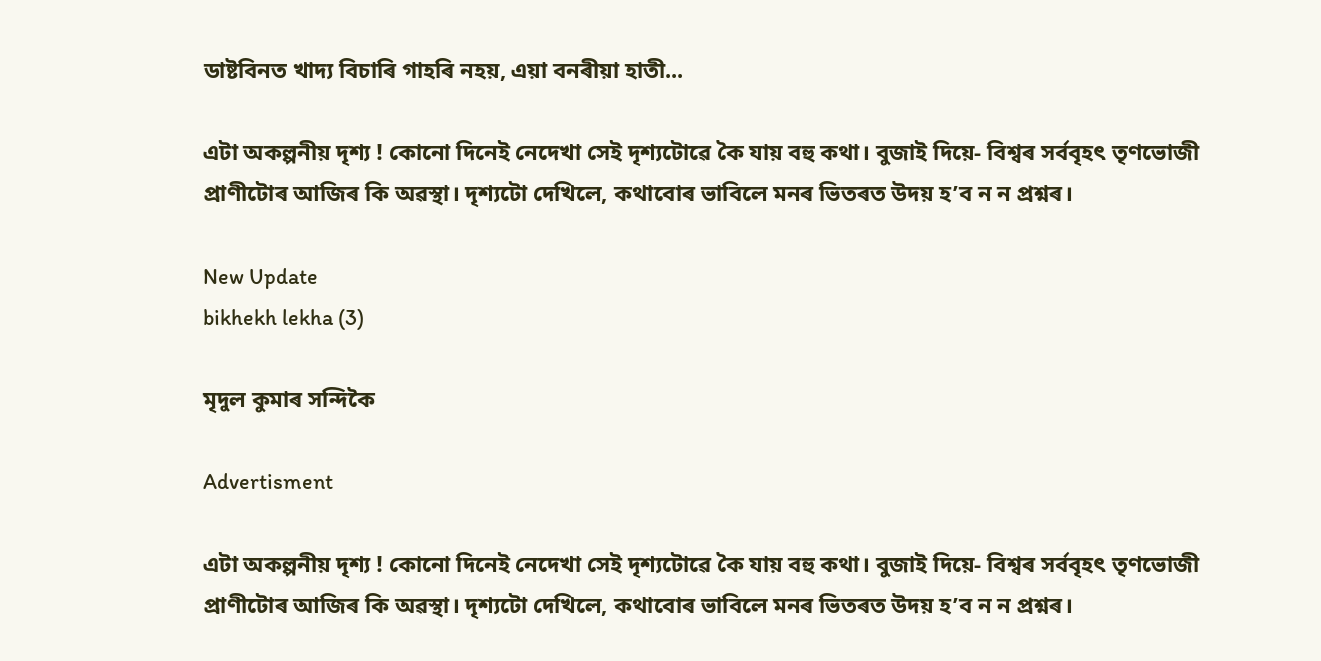ডাষ্টবিনত খাদ্য বিচাৰি গাহৰি নহয়, এয়া বনৰীয়া হাতী...

এটা অকল্পনীয় দৃশ্য ! কোনো দিনেই নেদেখা সেই দৃশ্যটোৱে কৈ যায় বহু কথা। বুজাই দিয়ে- বিশ্বৰ সৰ্ববৃহৎ তৃণভোজী প্ৰাণীটোৰ আজিৰ কি অৱস্থা। দৃশ্যটো দেখিলে, কথাবোৰ ভাবিলে মনৰ ভিতৰত উদয় হ’ব ন ন প্ৰশ্নৰ।

New Update
bikhekh lekha (3)

মৃদুল কুমাৰ সন্দিকৈ

Advertisment

এটা অকল্পনীয় দৃশ্য ! কোনো দিনেই নেদেখা সেই দৃশ্যটোৱে কৈ যায় বহু কথা। বুজাই দিয়ে- বিশ্বৰ সৰ্ববৃহৎ তৃণভোজী প্ৰাণীটোৰ আজিৰ কি অৱস্থা। দৃশ্যটো দেখিলে, কথাবোৰ ভাবিলে মনৰ ভিতৰত উদয় হ’ব ন ন প্ৰশ্নৰ।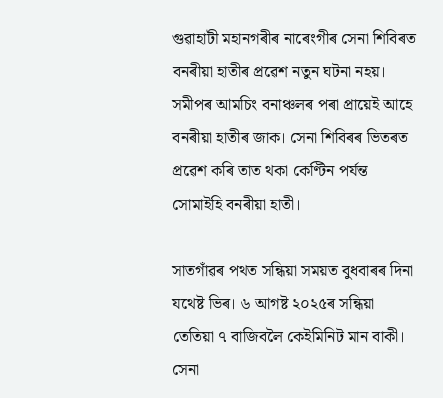গুৱাহাটী মহানগৰীৰ নাৰেংগীৰ সেনা শিবিৰত বনৰীয়া হাতীৰ প্ৰৱেশ নতুন ঘটনা নহয়। সমীপৰ আমচিং বনাঞ্চলৰ পৰা প্ৰায়েই আহে বনৰীয়া হাতীৰ জাক। সেনা শিবিৰৰ ভিতৰত প্ৰৱেশ কৰি তাত থকা কেণ্টিন পৰ্যন্ত সোমাইহি বনৰীয়া হাতী।

সাতগাঁৱৰ পথত সন্ধিয়া সময়ত বুধবাৰৰ দিনা যথেষ্ট ভিৰ। ৬ আগষ্ট ২০২৫ৰ সন্ধিয়া তেতিয়া ৭ বাজিবলৈ কেইমিনিট মান বাকী। সেনা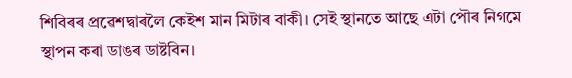শিবিৰৰ প্ৰৱেশদ্বাৰলৈ কেইশ মান মিটাৰ বাকী। সেই স্থানতে আছে এটা পৌৰ নিগমে স্থাপন কৰা ডাঙৰ ডাষ্টবিন।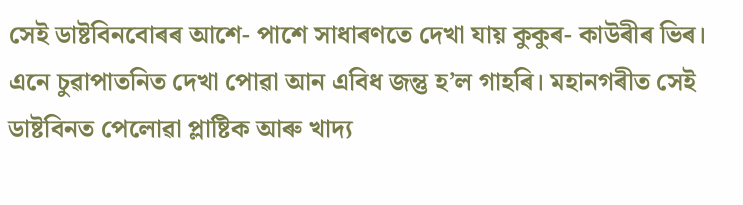সেই ডাষ্টবিনবোৰৰ আশে- পাশে সাধাৰণতে দেখা যায় কুকুৰ- কাউৰীৰ ভিৰ। এনে চুৱাপাতনিত দেখা পোৱা আন এবিধ জন্তু হ’ল গাহৰি। মহানগৰীত সেই ডাষ্টবিনত পেলোৱা প্লাষ্টিক আৰু খাদ্য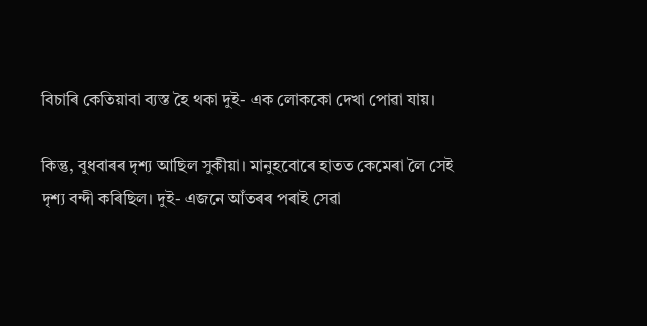বিচাৰি কেতিয়াবা ব্যস্ত হৈ থকা দুই- এক লোককো দেখা পোৱা যায়।

কিন্তু, বুধবাৰৰ দৃশ্য আছিল সুকীয়া। মানুহবোৰে হাতত কেমেৰা লৈ সেই দৃশ্য বন্দী কৰিছিল। দুই- এজনে আঁতৰৰ পৰাই সেৱা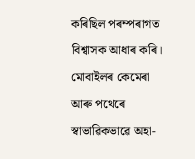কৰিছিল পৰম্পৰাগত বিশ্বাসক আধাৰ কৰি। মোবাইলৰ কেমেৰা আৰু পথেৰে স্বাভাৱিকভাৱে অহা-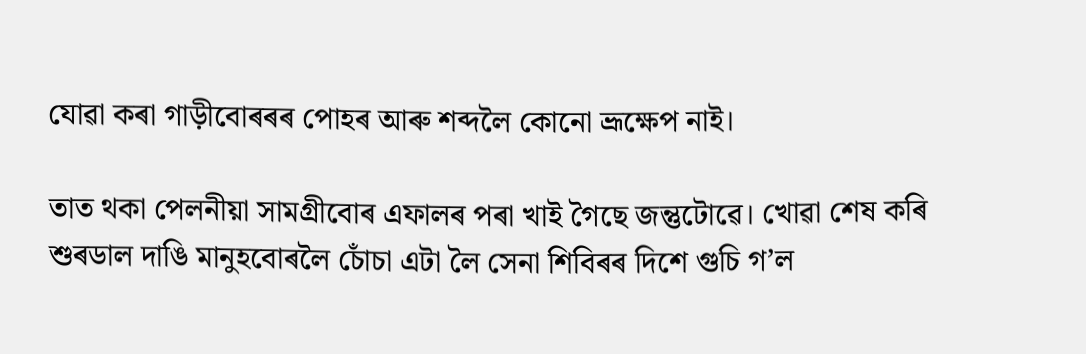যোৱা কৰা গাড়ীবোৰৰৰ পোহৰ আৰু শব্দলৈ কোনো ভ্ৰূক্ষেপ নাই।

তাত থকা পেলনীয়া সামগ্ৰীবোৰ এফালৰ পৰা খাই গৈছে জন্তুটোৱে। খোৱা শেষ কৰি শুৰডাল দাঙি মানুহবোৰলৈ চোঁচা এটা লৈ সেনা শিবিৰৰ দিশে গুচি গ’ল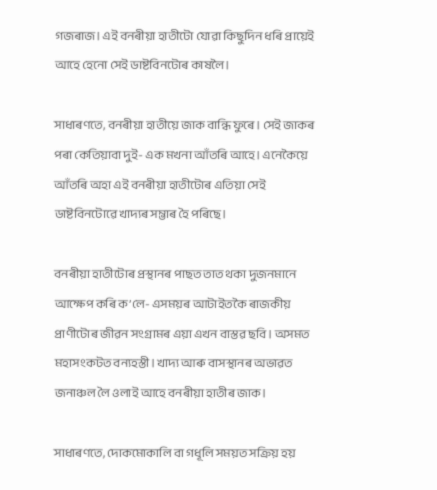গজৰাজ। এই বনৰীয়া হাতীটো যোৱা কিছুদিন ধৰি প্ৰায়েই আহে হেনো সেই ডাষ্টবিনটোৰ কাষলৈ।

সাধাৰণতে, বনৰীয়া হাতীয়ে জাক বান্ধি ফুৰে। সেই জাকৰ পৰা কেতিয়াবা দুই- এক মখনা আঁতৰি আহে। এনেকৈয়ে আঁতৰি অহা এই বনৰীয়া হাতীটোৰ এতিয়া সেই ডাষ্টবিনটোৱে খাদ্যৰ সম্ভাৰ হৈ পৰিছে।

বনৰীয়া হাতীটোৰ প্ৰস্থানৰ পাছত তাত থকা দুজনমানে আক্ষেপ কৰি ক’লে- এসময়ৰ আটাইতকৈ ৰাজকীয় প্ৰাণীটোৰ জীৱন সংগ্ৰামৰ এয়া এখন বাস্তৱ ছবি। অসমত মহাসংকটত বন্যহস্তী। খাদ্য আৰু বাসস্থানৰ অভাৱত জনাঞ্চল লৈ ওলাই আহে বনৰীয়া হাতীৰ জাক।

সাধাৰণতে, দোকমোকালি বা গধূলি সময়ত সক্ৰিয় হয়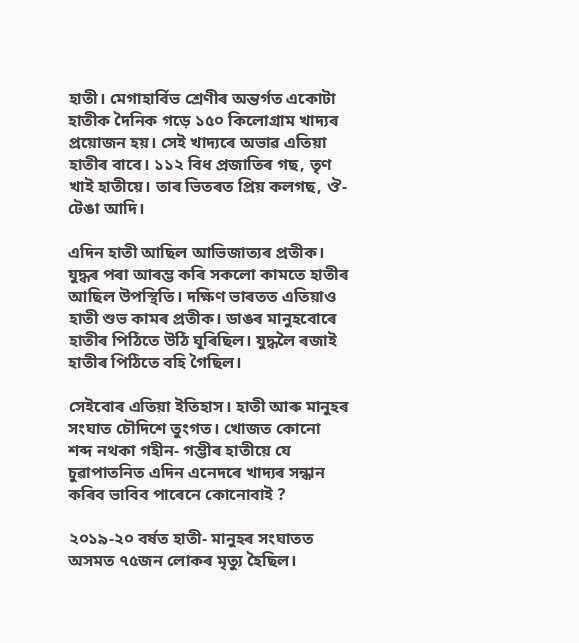হাতী। মেগাহাৰ্বিভ শ্ৰেণীৰ অন্তৰ্গত একোটা হাতীক দৈনিক গড়ে ১৫০ কিলোগ্ৰাম খাদ্যৰ প্ৰয়োজন হয়। সেই খাদ্যৰে অভাৱ এতিয়া হাতীৰ বাবে। ১১২ বিধ প্ৰজাতিৰ গছ, তৃণ খাই হাতীয়ে। তাৰ ভিতৰত প্ৰিয় কলগছ, ঔ-টেঙা আদি।

এদিন হাতী আছিল আভিজাত্যৰ প্ৰতীক। যুদ্ধৰ পৰা আৰম্ভ কৰি সকলো কামতে হাতীৰ আছিল উপস্থিতি। দক্ষিণ ভাৰতত এতিয়াও হাতী শুভ কামৰ প্ৰতীক। ডাঙৰ মানুহবোৰে হাতীৰ পিঠিতে উঠি ঘূৰিছিল। যুদ্ধলৈ ৰজাই হাতীৰ পিঠিতে বহি গৈছিল।

সেইবোৰ এতিয়া ইতিহাস। হাতী আৰু মানুহৰ সংঘাত চৌদিশে তুংগত। খোজত কোনো শব্দ নথকা গহীন- গম্ভীৰ হাতীয়ে যে চুৱাপাতনিত এদিন এনেদৰে খাদ্যৰ সন্ধান কৰিব ভাবিব পাৰেনে কোনোবাই ?

২০১৯-২০ বৰ্ষত হাতী- মানুহৰ সংঘাতত অসমত ৭৫জন লোকৰ মৃত্যু হৈছিল।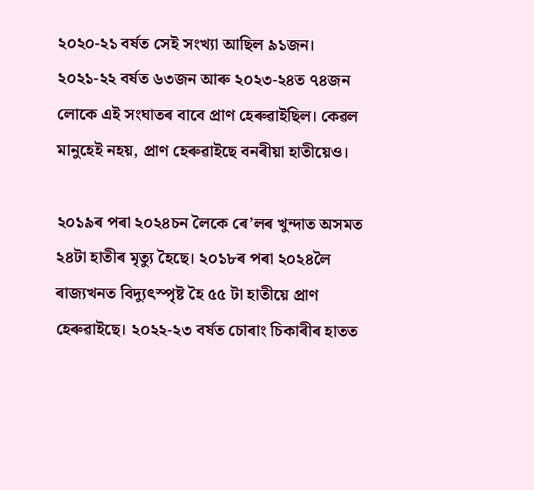২০২০-২১ বৰ্ষত সেই সংখ্যা আছিল ৯১জন। ২০২১-২২ বৰ্ষত ৬৩জন আৰু ২০২৩-২৪ত ৭৪জন লোকে এই সংঘাতৰ বাবে প্ৰাণ হেৰুৱাইছিল। কেৱল মানুহেই নহয়, প্ৰাণ হেৰুৱাইছে বনৰীয়া হাতীয়েও।

২০১৯ৰ পৰা ২০২৪চন লৈকে ৰে’লৰ খুন্দাত অসমত ২৪টা হাতীৰ মৃত্যু হৈছে। ২০১৮ৰ পৰা ২০২৪লৈ ৰাজ্যখনত বিদ্যুৎস্পৃষ্ট হৈ ৫৫ টা হাতীয়ে প্ৰাণ হেৰুৱাইছে। ২০২২-২৩ বৰ্ষত চোৰাং চিকাৰীৰ হাতত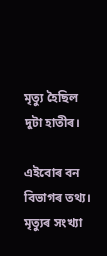মৃত্যু হৈছিল দুটা হাতীৰ।

এইবোৰ বন বিভাগৰ তথ্য। মৃত্যুৰ সংখ্যা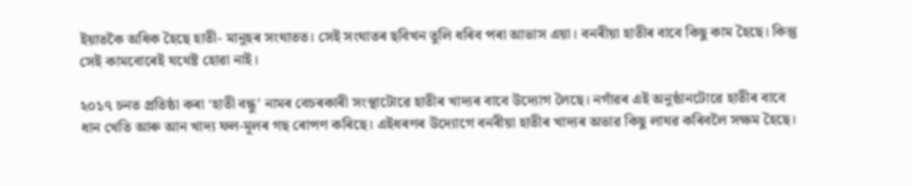ইয়াতকৈ অধিক হৈছে হাতী- মানুহৰ সংঘাতত। সেই সংঘাতৰ ছবিখন তুলি ধৰিব পৰা আভাস এয়া। বনৰীয়া হাতীৰ বাবে কিছু কাম হৈছে। কিন্তু সেই কামবোৰেই যথেষ্ট হোৱা নাই।

২০১৭ চনত প্ৰতিষ্ঠা কৰা ‘হাতী বন্ধু’ নামৰ বেচৰকাৰী সংস্থাটোৱে হাতীৰ খাদ্যৰ বাবে উদ্যোগ লৈছে। নগাঁৱৰ এই অনুষ্ঠানটোৱে হাতীৰ বাবে ধান খেতি আৰু আন খাদ্য ফল-মূলৰ গছ ৰোপণ কৰিছে। এইধৰণৰ উদ্যোগে বনৰীয়া হাতীৰ খাদ্যৰ অভাৱ কিছু লাঘৱ কৰিবলৈ সক্ষম হৈছে।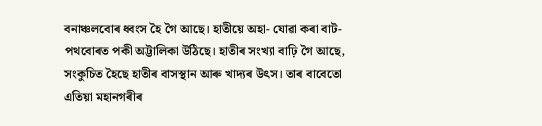বনাঞ্চলবোৰ ধ্বংস হৈ গৈ আছে। হাতীয়ে অহা- যোৱা কৰা বাট- পথবোৰত পকী অট্টালিকা উঠিছে। হাতীৰ সংখ্যা বাঢ়ি গৈ আছে, সংকুচিত হৈছে হাতীৰ বাসস্থান আৰু খাদ্যৰ উৎস। তাৰ বাবেতো এতিয়া মহানগৰীৰ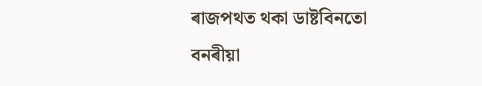ৰাজপথত থকা ডাষ্টবিনতো বনৰীয়া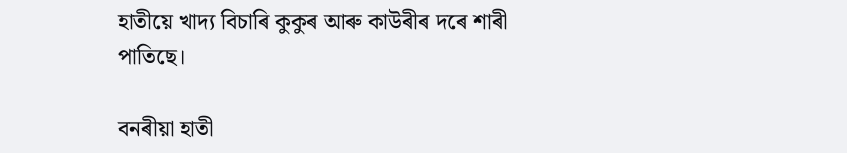হাতীয়ে খাদ্য বিচাৰি কুকুৰ আৰু কাউৰীৰ দৰে শাৰী পাতিছে।

বনৰীয়া হাতী